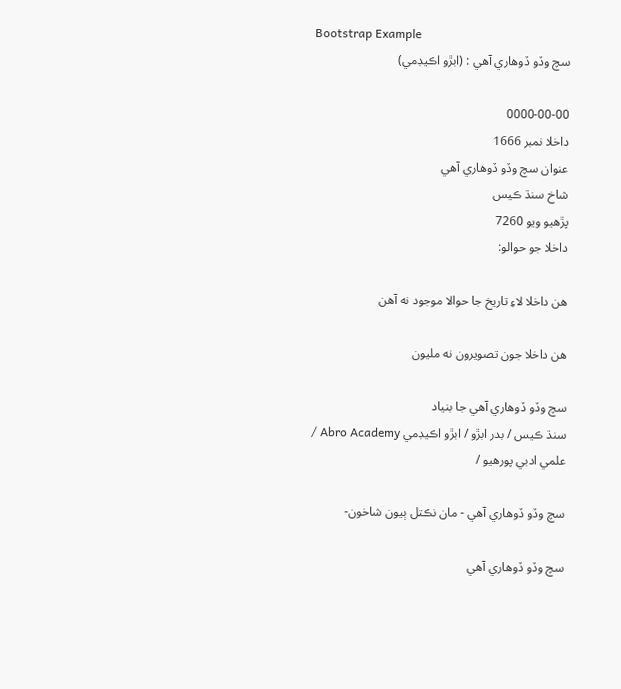Bootstrap Example
سچ وڏو ڏوهاري آهي : (ابڙو اڪيڊمي)

0000-00-00
داخلا نمبر 1666
عنوان سچ وڏو ڏوهاري آهي
شاخ سنڌ ڪيس
پڙهيو ويو 7260
داخلا جو حوالو:

هن داخلا لاءِ تاريخ جا حوالا موجود نه آهن

هن داخلا جون تصويرون نه مليون

سچ وڏو ڏوهاري آهي جا بنياد
سنڌ ڪيس / بدر ابڙو / ابڙو اڪيڊمي Abro Academy / علمي ادبي پورهيو /

سچ وڏو ڏوهاري آهي - مان نڪتل ٻيون شاخون-

سچ وڏو ڏوهاري آهي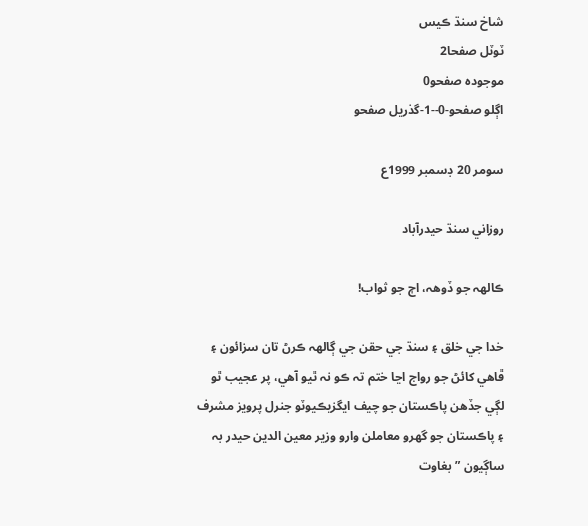شاخ سنڌ ڪيس
ٽوٽل صفحا2
موجودہ صفحو0
اڳلو صفحو-0--1-گذريل صفحو

سومر 20 ڊسمبر 1999ع

روزاني سنڌ حيدرآباد

ڪالھہ جو ڏوھہ، اڄ جو ثواب!

خدا جي خلق ۽ سنڌ جي حقن جي ڳالھہ ڪرڻ تان سزائون ۽ ڦاهي کائڻ جو رواج اڃا ختم تہ ڪو نہ ٿيو آهي، پر عجيب ٿو لڳي جڏهن پاڪستان جو چيف ايگزيڪيوٽو جنرل پرويز مشرف ۽ پاڪستان جو گهرو معاملن وارو وزير معين الدين حيدر بہ ساڳيون ”بغاوت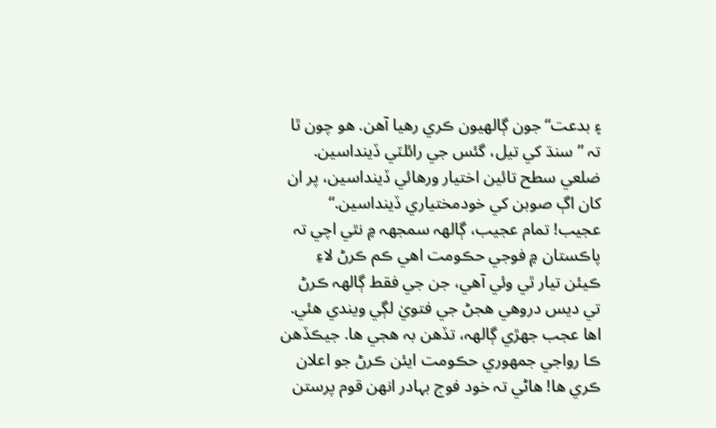۽ بدعت“ جون ڳالهيون ڪري رهيا آهن. هو چون ٿا تہ ”سنڌ کي تيل، گئس جي رائلٽي ڏينداسين. ضلعي سطح تائين اختيار ورهائي ڏينداسين، پر ان کان اڳ صوبن کي خودمختياري ڏينداسين.“ عجيب! تمام عجيب، ڳالھہ سمجھہ ۾ نٿي اچي تہ پاڪستان ۾ فوجي حڪومت اهي ڪم ڪرڻ لاءِ ڪيئن تيار ٿي وئي آهي، جن جي فقط ڳالھہ ڪرڻ تي ديس دروهي هجڻ جي فتويٰ لڳي ويندي هئي. اها عجب جھڙي ڳالھہ، تڏهن بہ هجي ها. جيڪڏهن ڪا رواجي جمهوري حڪومت ايئن ڪرڻ جو اعلان ڪري ها! هاڻي تہ خود فوج بہادر انھن قوم پرستن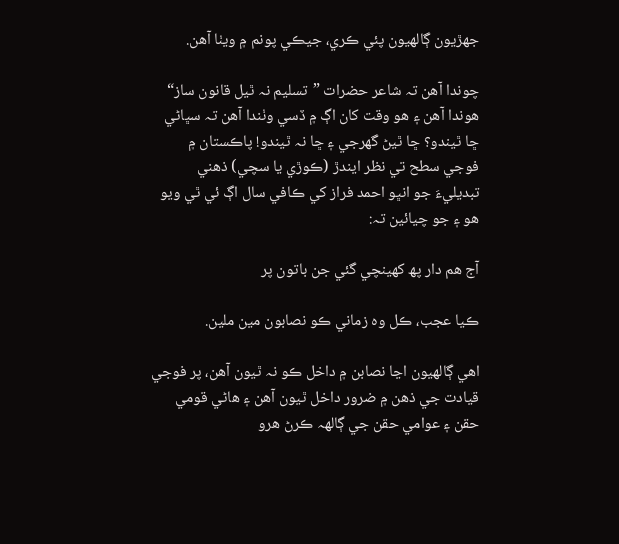جھڙيون ڳالهيون پئي ڪري، جيڪي پونم ۾ ويٺا آهن.

چوندا آهن تہ شاعر حضرات ”تسليم نہ ٿيل قانون ساز“ هوندا آهن ۽ هو وقت کان اڳ ۾ ڏسي وٺندا آهن تہ سڀاڻي ڇا ٿيندو؟ ڇا ٿيڻ گهرجي ۽ ڇا نہ ٿيندو! پاڪستان ۾ فوجي سطح تي نظر ايندڙ (ڪوڙي يا سچي) ذهني تبديليءَ جو انڀو احمد فراز کي ڪافي سال اڳ ئي ٿي ويو هو ۽ جو چيائين تہ:

آج هم دار پھ کهينچي گئي جن باتون پر

ڪيا عجب، ڪل وه زماني ڪو نصابون مين ملين.

اهي ڳالهيون اڃا نصابن ۾ داخل ڪو نہ ٿيون آهن، پر فوجي قيادت جي ذهن ۾ ضرور داخل ٿيون آهن ۽ هاڻي قومي حقن ۽ عوامي حقن جي ڳالھہ ڪرڻ هرو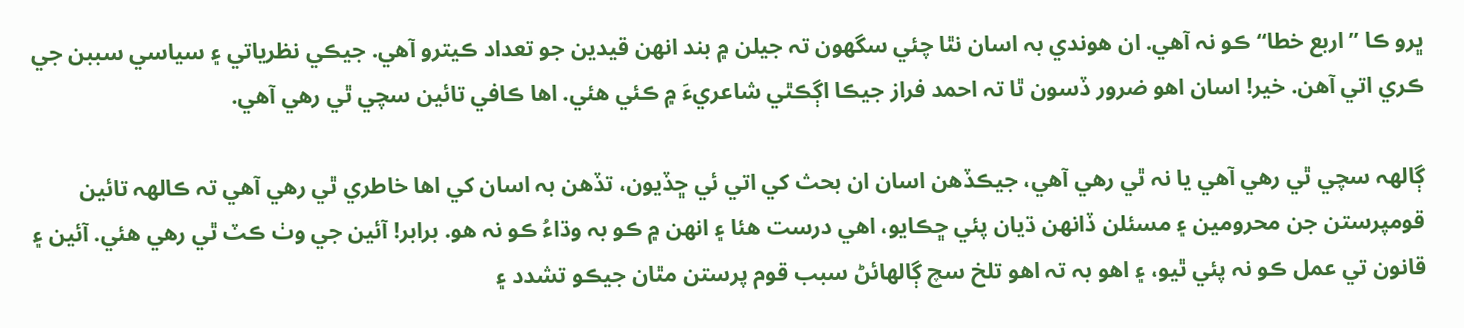ڀرو ڪا ”اربع خطا“ ڪو نہ آهي. ان هوندي بہ اسان نٿا چئي سگهون تہ جيلن ۾ بند انھن قيدين جو تعداد ڪيترو آهي. جيڪي نظرياتي ۽ سياسي سببن جي ڪري اتي آهن. خير! اسان اهو ضرور ڏسون ٿا تہ احمد فراز جيڪا اڳڪٿي شاعريءَ ۾ ڪئي هئي. اها ڪافي تائين سچي ٿي رهي آهي.

ڳالھہ سچي ٿي رهي آهي يا نہ ٿي رهي آهي، جيڪڏهن اسان ان بحث کي اتي ئي ڇڏيون، تڏهن بہ اسان کي اها خاطري ٿي رهي آهي تہ ڪالھہ تائين قومپرستن جن محرومين ۽ مسئلن ڏانھن ڌيان پئي ڇڪايو، اهي درست هئا ۽ انھن ۾ ڪو بہ وڌاءُ ڪو نہ هو. برابر! آئين جي وٺ ڪٽ ٿي رهي هئي. آئين ۽ قانون تي عمل ڪو نہ پئي ٿيو، ۽ اهو بہ تہ اهو تلخ سچ ڳالهائڻ سبب قوم پرستن مٿان جيڪو تشدد ۽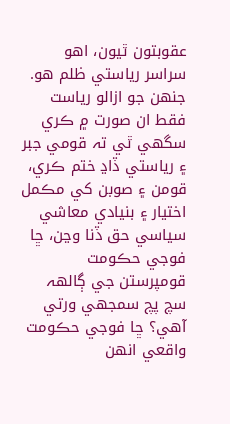عقوبتون ٿيون، اهو سراسر رياستي ظلم هو. جنھن جو ازالو رياست فقط ان صورت ۾ ڪري سگهي ٿي تہ قومي جبر ۽ رياستي ڏاڍ ختم ڪري، قومن ۽ صوبن کي مڪمل اختيار ۽ بنيادي معاشي سياسي حق ڏنا وڃن، ڇا فوجي حڪومت قومپرستن جي ڳالھہ سچ پچ سمجهي ورتي آهي؟ ڇا فوجي حڪومت واقعي انھن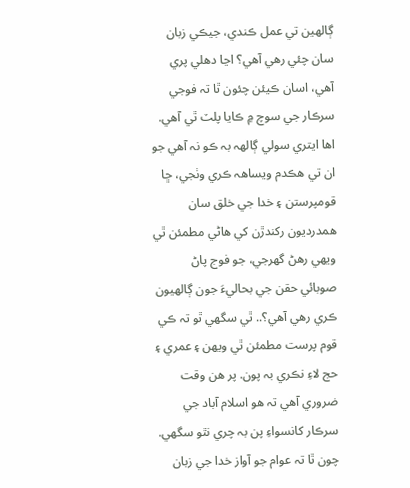ڳالهين تي عمل ڪندي، جيڪي زبان سان چئي رهي آهي؟ اڃا دهلي پري آهي، اسان ڪيئن چئون ٿا تہ فوجي سرڪار جي سوچ ۾ ڪايا پلٽ ٿي آهي. اها ايتري سولي ڳالھہ بہ ڪو نہ آهي جو ان تي هڪدم ويساھہ ڪري وٺجي، ڇا قومپرستن ۽ خدا جي خلق سان همدرديون رکندڙن کي هاڻي مطمئن ٿي ويھي رهڻ گهرجي، جو فوج پاڻ صوبائي حقن جي بحاليءَ جون ڳالهيون ڪري رهي آهي؟.. ٿي سگهي ٿو تہ ڪي قوم پرست مطمئن ٿي ويھن ۽ عمري ۽ حج لاءِ نڪري بہ پون. پر هن وقت ضروري آهي تہ هو اسلام آباد جي سرڪار کانسواءِ پن بہ چري نٿو سگهي. چون ٿا تہ عوام جو آواز خدا جي زبان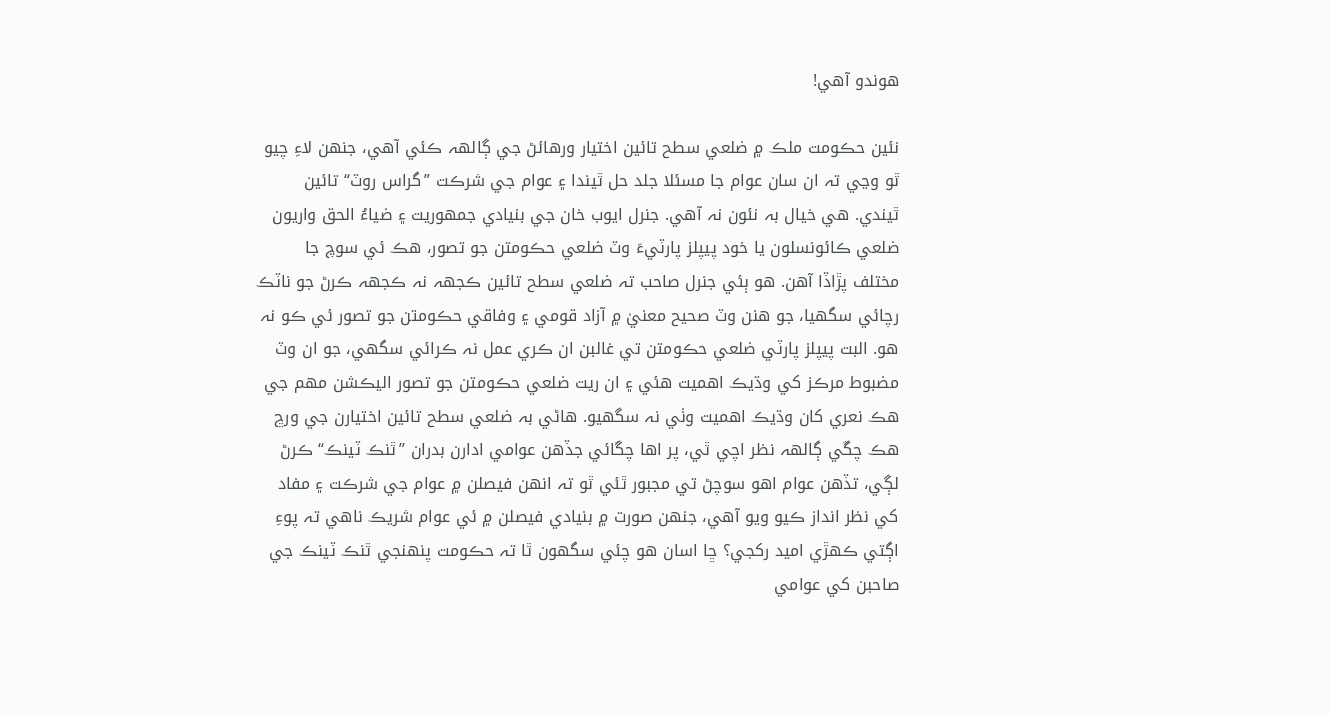هوندو آهي!

نئين حڪومت ملڪ ۾ ضلعي سطح تائين اختيار ورهائڻ جي ڳالھہ ڪئي آهي، جنھن لاءِ چيو ٿو وڃي تہ ان سان عوام جا مسئلا جلد حل ٿيندا ۽ عوام جي شرڪت ”گراس روٽ“ تائين ٿيندي. هي خيال بہ نئون نہ آهي. جنرل ايوب خان جي بنيادي جمهوريت ۽ ضياءُ الحق واريون ضلعي ڪائونسلون يا خود پيپلز پارٽيءَ وٽ ضلعي حڪومتن جو تصور، هڪ ئي سوچ جا مختلف پڙاڏا آهن. هو ٻئي جنرل صاحب تہ ضلعي سطح تائين ڪجھہ نہ ڪجھہ ڪرڻ جو ناٽڪ رچائي سگهيا، جو هنن وٽ صحيح معنيٰ ۾ آزاد قومي ۽ وفاقي حڪومتن جو تصور ئي ڪو نہ هو. البت پيپلز پارٽي ضلعي حڪومتن تي غالبن ان ڪري عمل نہ ڪرائي سگهي، جو ان وٽ مضبوط مرڪز کي وڌيڪ اهميت هئي ۽ ان ريت ضلعي حڪومتن جو تصور اليڪشن مهم جي هڪ نعري کان وڌيڪ اهميت وٺي نہ سگهيو. هاڻي بہ ضلعي سطح تائين اختيارن جي ورڇ هڪ چڱي ڳالھہ نظر اچي ٿي، پر اها چڱائي جڏهن عوامي ادارن بدران ”ٿنڪ ٽينڪ“ ڪرڻ لڳي، تڏهن عوام اهو سوچڻ تي مجبور ٿئي ٿو تہ انھن فيصلن ۾ عوام جي شرڪت ۽ مفاد کي نظر انداز ڪيو ويو آهي، جنھن صورت ۾ بنيادي فيصلن ۾ ئي عوام شريڪ ناهي تہ پوءِ اڳتي ڪھڙي اميد رکجي؟ ڇا اسان هو چئي سگهون ٿا تہ حڪومت پنھنجي ٿنڪ ٽينڪ جي صاحبن کي عوامي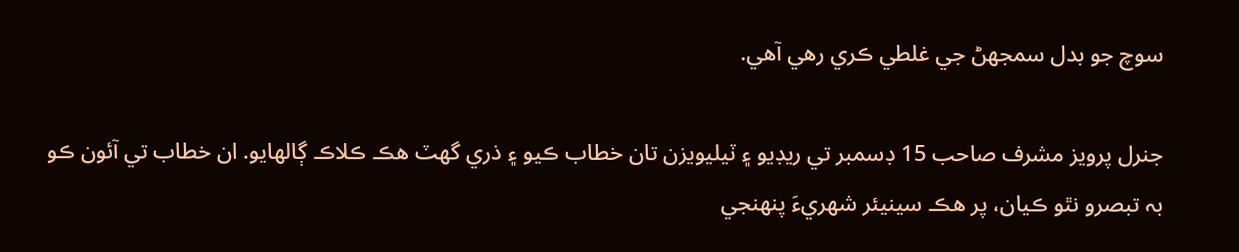سوچ جو بدل سمجهڻ جي غلطي ڪري رهي آهي.

جنرل پرويز مشرف صاحب 15 ڊسمبر تي ريڊيو ۽ ٽيليويزن تان خطاب ڪيو ۽ ذري گهٽ هڪ ڪلاڪ ڳالهايو. ان خطاب تي آئون ڪو بہ تبصرو نٿو ڪيان، پر هڪ سينيئر شهريءَ پنھنجي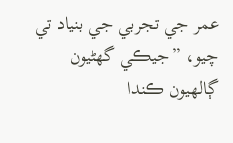عمر جي تجربي جي بنياد تي چيو، ”جيڪي گهڻيون ڳالهيون ڪندا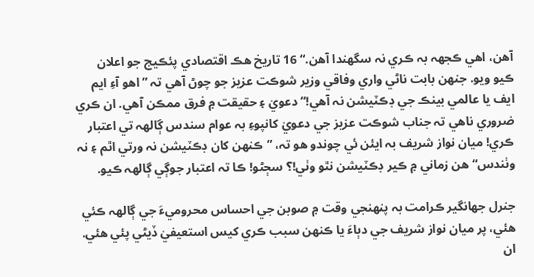آهن، اهي ڪجھہ بہ ڪري نہ سگهندا آهن.“ 16 تاريخ هڪ اقتصادي پئڪيج جو اعلان ڪيو ويو. جنھن بابت ناڻي واري وفاقي وزير شوڪت عزيز جو چوڻ آهي تہ ”اهو آءِ ايم ايف يا عالمي بينڪ جي ڊڪٽيشن نہ آهي!“ دعويٰ ۽ حقيقت ۾ فرق ممڪن آهي. ان ڪري ضروري ناهي تہ جناب شوڪت عزيز جي دعويٰ کانپوءِ بہ عوام سندس ڳالھہ تي اعتبار ڪري! ميان نواز شريف بہ ايئن ئي چوندو هو تہ، ”ڪنھن کان ڊڪٽيشن نہ ورتي اٿم ۽ نہ وٺندس“ هن زماني ۾ ڪير ڊڪٽيشن نٿو وٺي!؟ سڄڻو! ڪا تہ اعتبار جوڳي ڳالھہ ڪيو.

جنرل جهانگير ڪرامت بہ پنھنجي وقت ۾ صوبن جي احساس محروميءَ جي ڳالھہ ڪئي هئي، پر ميان نواز شريف جي دٻاءَ يا ڪنھن سبب ڪري کيس استعيفيٰ ڏيڻي پئي هئي. ان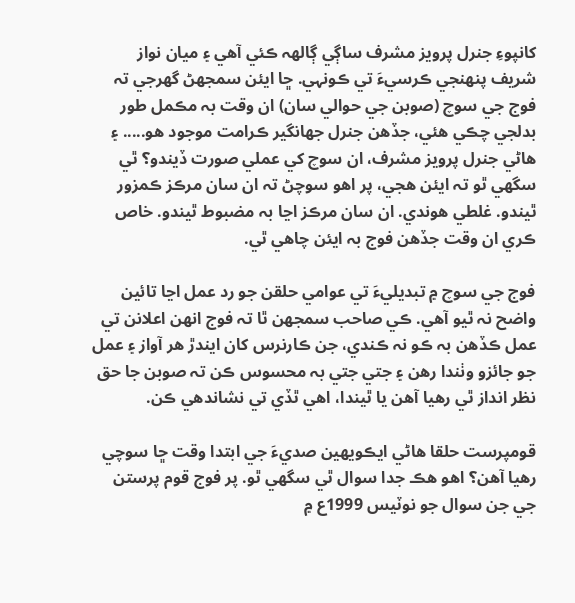کانپوءِ جنرل پرويز مشرف ساڳي ڳالھہ ڪئي آهي ۽ ميان نواز شريف پنھنجي ڪرسيءَ تي ڪونہي. ڇا ايئن سمجهڻ گهرجي تہ فوج جي سوچ (صوبن جي حوالي سان) ان وقت بہ مڪمل طور بدلجي چڪي هئي، جڏهن جنرل جهانگير ڪرامت موجود هو..... ۽ هاڻي جنرل پرويز مشرف، ان سوچ کي عملي صورت ڏيندو؟ ٿي سگهي ٿو تہ ايئن هجي، پر اهو سوچڻ تہ ان سان مرڪز ڪمزور ٿيندو. غلطي هوندي. ان سان مرڪز اڃا بہ مضبوط ٿيندو. خاص ڪري ان وقت جڏهن فوج بہ ايئن چاهي ٿي.

فوج جي سوچ ۾ تبديليءَ تي عوامي حلقن جو رد عمل اڃا تائين واضح نہ ٿيو آهي. ڪي صاحب سمجهن ٿا تہ فوج انھن اعلانن تي عمل ڪڏهن بہ ڪو نہ ڪندي، جن ڪارنرس کان ايندڙ هر آواز ۽ عمل جو جائزو وٺندا رهن ۽ جتي جتي بہ محسوس ڪن تہ صوبن جا حق نظر انداز ٿي رهيا آهن يا ٿيندا، اهي ٿڏي تي نشاندهي ڪن.

قومپرست حلقا هاڻي ايڪويھين صديءَ جي ابتدا وقت ڇا سوچي رهيا آهن؟ اهو هڪ جدا سوال ٿي سگهي ٿو. پر فوج قوم پرستن جي جن سوال جو نوٽيس 1999ع ۾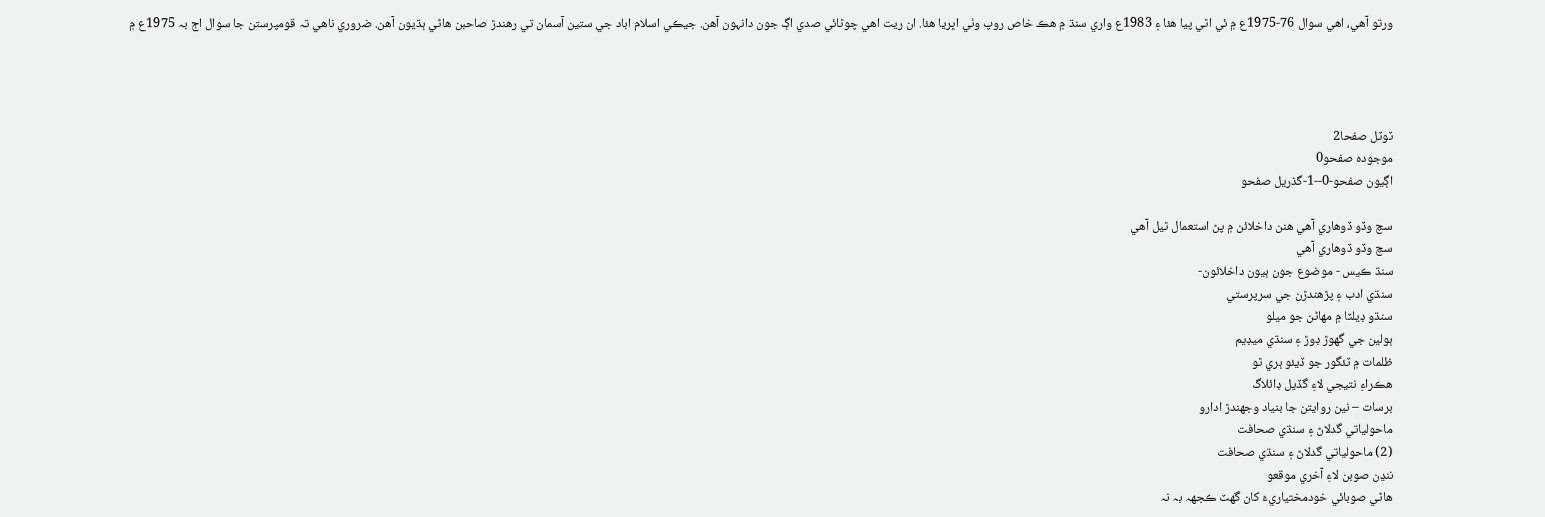ورتو آهي، اهي سوال 76-1975ع ۾ ئي اٿي پيا هئا ۽ 1983ع واري سنڌ ۾ هڪ خاص روپ وٺي اڀريا هئا. ان ريت اهي چوٿائي صدي اڳ جون دانہون آهن. جيڪي اسلام اباد جي ستين آسمان تي رهندڙ صاحبن هاڻي ٻڌيون آهن. ضروري ناهي تہ قومپرستن جا سوال اڄ بہ 1975ع ۾




ٽوٽل صفحا2
موجودہ صفحو0
اڳيون صفحو-0--1-گذريل صفحو

سچ وڏو ڏوهاري آهي ھنن داخلائن ۾ پڻ استعمال ٿيل آھي
سچ وڏو ڏوهاري آهي
سنڌ ڪيس - موضوع جون ٻيون داخلائون-
سنڌي ادب ۽ پڙهندڙن جي سرپرستي
سنڌو ڊيلٽا ۾ مهاڻن جو ميلو
ٻولين جي گهوڙ ڊوڙ ۽ سنڌي ميڊيم
ظلمات ۾ ٽئگور جو ڏيئو ٻري ٿو
هڪراءِ نتيجي لاءِ گڏيل ڊائلاگ
برسات – نين روايتن جا بنياد وجهندڙ ادارو
ماحولياتي گدلاڻ ۽ سنڌي صحافت
(2) ماحولياتي گدلاڻ ۽ سنڌي صحافت
ننڍن صوبن لاءِ آخري موقعو
هاڻي صوبائي خودمختياريءَ کان گهٽ ڪجھہ بہ نہ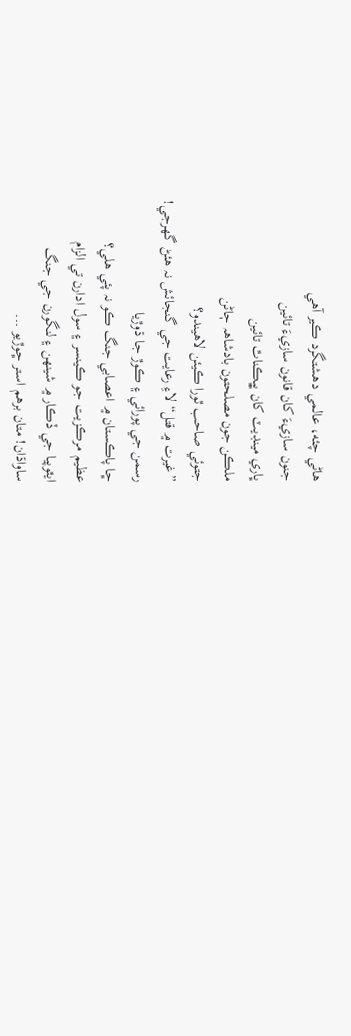هاڻي چئه، عالمي دهشتگرد ڪير آهي
جنون سازيءَ کان قانون سازيءَ تائين
ڀاري مينڊيٽ کان ڀڀڪناٿ تائين
ملڪن جون مصلحتون بادشاھہ ڄاڻن
جتوئي صاحب ٿورا ڪيئن لاهيندو؟
”غيرت ۾ قتل“ لاءِ رعايت جي گنجائش نہ هئڻ گهرجي!
رسمن جي پورائي ۽ ڪوڙ جا ڌوڙيا
ڇا پاڪستان ۾ اعصابي جنگ ڪو نہ پئي هلي؟
عظيم مرڪزيت جو ڪينسر ۽ سول ادارن تي الزام
ايٿوپيا جي ڏڪار ۾ شينھن ۽ لنگورن جي جنگ
ساواڌان! متان برهم استر ڇوڙيو ...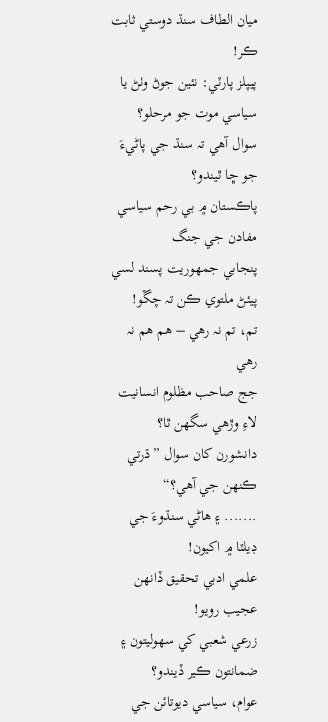ميان الطاف سنڌ دوستي ثابت ڪر!
پيپلز پارٽي: نئين جوڻ وٺڻ يا سياسي موت جو مرحلو؟
سوال آهي تہ سنڌ جي پاڻيءَ جو ڇا ٿيندو؟
پاڪستان ۾ بي رحم سياسي مفادن جي جنگ
پنجابي جمهوريت پسند لسي پيئڻ ملتوي ڪن تہ چڱو!
تم، تم نہ رهي – هم هم نہ رهي
جج صاحب مظلوم انسانيت لاءِ وڙهي سگهن ٿا؟
دانشورن کان سوال ”ڌرتي ڪنھن جي آهي؟“
....... ۽ هاڻي سنڌوءَ جي ڊيلٽا ۾ اکيون!
علمي ادبي تحقيق ڏانھن عجيب رويو!
زرعي شعبي کي سهوليتون ۽ ضمانتون ڪير ڏيندو؟
عوام، سياسي ديوتائن جي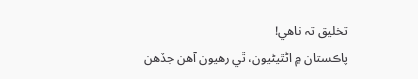تخليق تہ ناهي!
پاڪستان ۾ اڻٿيڻيون، ٿي رهيون آهن جڏهن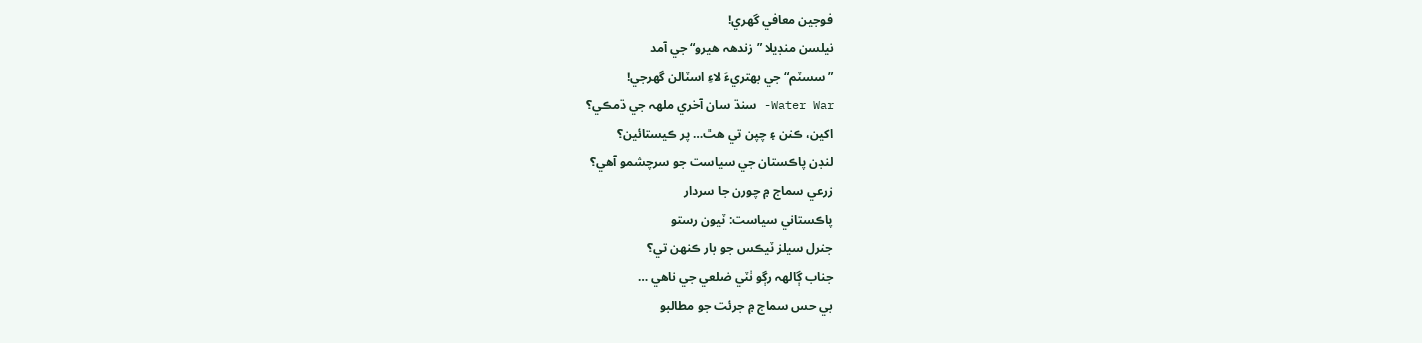فوجين معافي گهري!
نيلسن منڊيلا ”زندھہ هيرو“ جي آمد
”سسٽم“ جي بھتريءَ لاءِ اسٽالن گهرجي!
Water War- سنڌ سان آخري ملھہ جي ڌمڪي؟
اکين، ڪنن ۽ چپن تي هٿ… پر ڪيستائين؟
لنڊن پاڪستان جي سياست جو سرچشمو آهي؟
زرعي سماج ۾ چورن جا سردار
پاڪستاني سياست: ٽيون رستو
جنرل سيلز ٽيڪس جو بار ڪنھن تي؟
جناب ڳالھہ رڳو ٺٽي ضلعي جي ناهي …
بي حس سماج ۾ جرئت جو مطالبو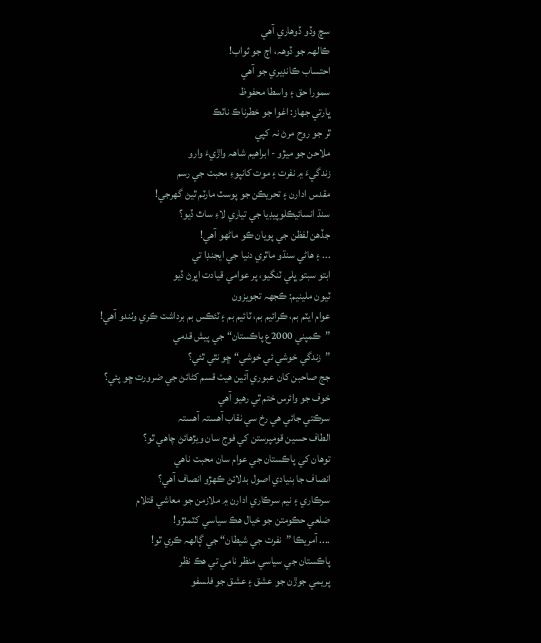سچ وڏو ڏوهاري آهي
ڪالھہ جو ڏوھہ، اڄ جو ثواب!
احتساب ڪانڊيري جو آهي
سمورا حق ۽ واسطا محفوظ
ڀارتي جهاز: اغوا جو خطرناڪ ناٽڪ
ٿر جو روح مرڻ نہ کپي
ملاحن جو ميڙو - ابراهيم شاھہ واڙيءَ وارو
زندگيءَ ۾ نفرت ۽ موت کانپوءِ محبت جي رسم
مقدس ادارن ۽ تحريڪن جو پوسٽ مارٽم ٿيڻ گهرجي!
سنڌ انسائيڪلوپيڊيا جي تياري لاءِ ساٿ ڏيو؟
جڏهن لفظن جي پويان ڪو ماڻهو آهي!
... ۽ هاڻي سنڌو ماٿري دنيا جي ايجنڊا تي
ابتو سبتو ڀلي ٽنگيو، پر عوامي قيادت اڀرڻ ڏيو
ٽيون ملينيم: ڪجھہ تجويزون
عوام ايٽم بم، ڪرائيم بم، ٽائيم بم ۽ ٽئڪس بم برداشت ڪري وٺندو آهي!
”ڪمپني 2000ع پاڪستان“ جي پيش قدمي
”زندگي خوشي ئي خوشي“ ڇو نٿي ٿئي؟
جج صاحبن کان عبوري آئين هيٺ قسم کڻائڻ جي ضرورت ڇو پئي؟
خوف جو وائرس ختم ٿي رهيو آهي
سرڪتي جائي هي رخ سي نقاب آهستہ آهستہ
الطاف حسين قومپرستن کي فوج سان ويڙهائڻ چاهي ٿو؟
توهان کي پاڪستان جي عوام سان محبت ناهي
انصاف جا بنيادي اصول بدلائڻ ڪھڙو انصاف آهي؟
سرڪاري ۽ نيم سرڪاري ادارن ۾ ملازمن جو معاشي قتلام
ضلعي حڪومتن جو خيال هڪ سياسي کٽمٺڙو!
.... آمريڪا ”نفرت جي شيطان“ جي ڳالھہ ڪري ٿو!
پاڪستان جي سياسي منظر نامي تي هڪ نظر
پريمي جوڙن جو عشق ۽ عشق جو فلسفو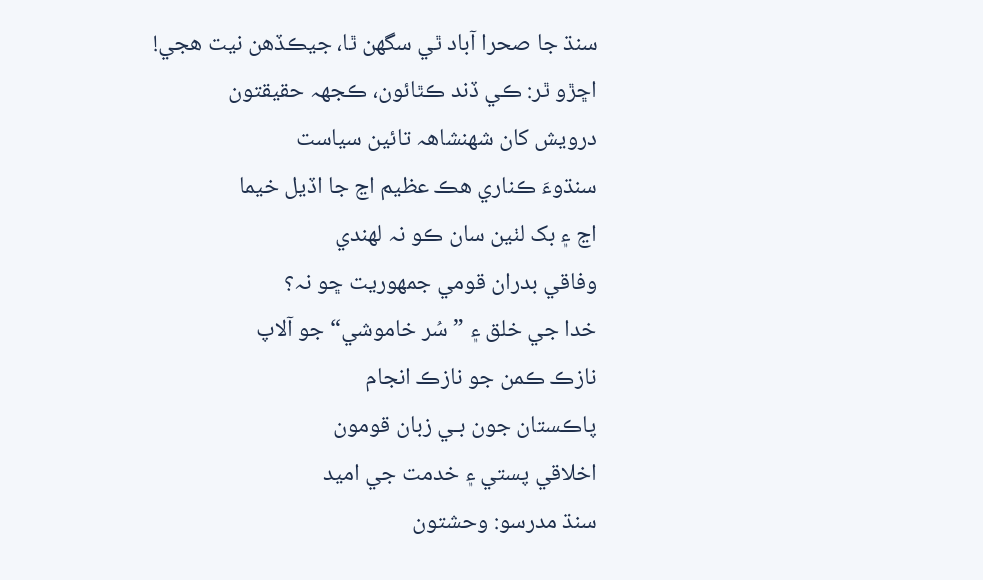سنڌ جا صحرا آباد ٿي سگهن ٿا، جيڪڏهن نيت هجي!
اڇڙو ٿر: ڪي ڏند ڪٿائون، ڪجھہ حقيقتون
درويش کان شهنشاھہ تائين سياست
سنڌوءَ ڪناري هڪ عظيم اڃ جا اڏيل خيما
اڃ ۽ بک لٺين سان ڪو نہ لهندي
وفاقي بدران قومي جمهوريت ڇو نہ؟
خدا جي خلق ۽ ”سُر خاموشي“ جو آلاپ
نازڪ ڪمن جو نازڪ انجام
پاڪستان جون بـي زبان قومون
اخلاقي پستي ۽ خدمت جي اميد
سنڌ مدرسو: وحشتون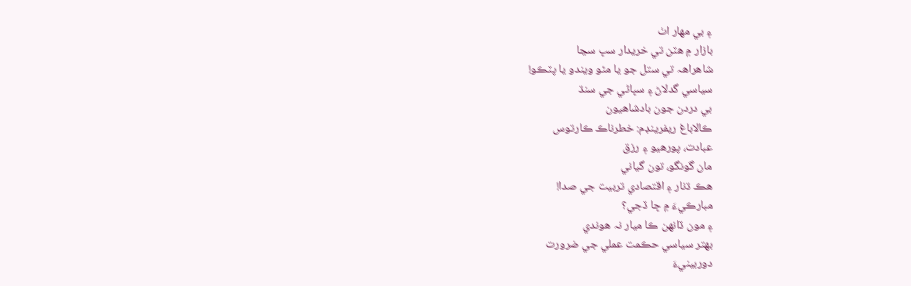۽ بي مهار اٺ
بازار ۾ هٽن تي خريدار سڀ سڃا
شاهراھہ تي ستل جو يا مٿو ويندو يا پٽڪو!
سياسي گدلاڻ ۽ سڀاڻي جي سنڌ
بي دردن جون بادشاهيون
ڪالاباغ ريفرينڊم: خطرناڪ ڪارتوس
عبادت، پورهيو ۽ رزق
مان گونگو، تون گياني
هڪ ڌنار ۽ اقتصادي تربيت جي صدا!
مبارڪيءَ ۾ ڇا ڏجي؟
۽ مون ڏانھن ڪا ميار نہ هوندي
بھتر سياسي حڪمت عملي جي ضرورت
دوربينيءَ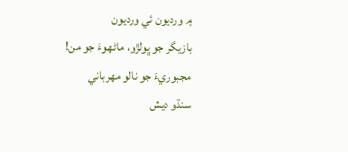۾ ورديون ئي ورديون
بازيگر جو ڀولڙو، ماڻهوءَ جو من!
مجبوريءَ جو نالو مهرباني
سنڌو ديش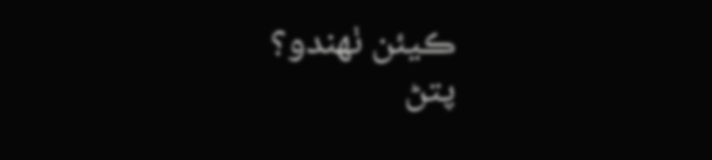ڪيئن ٺھندو؟
پتڻ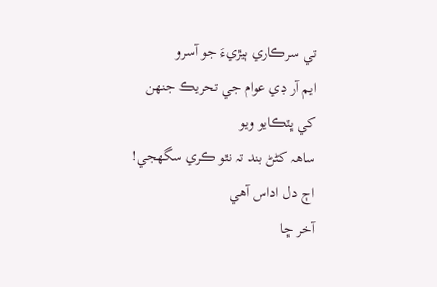تي سرڪاري ٻيڙيءَ جو آسرو
ايم آر ڊي عوام جي تحريڪ جنھن کي ڀٽڪايو ويو
ساھہ کڻڻ بند تہ نٿو ڪري سگهجي!
اڄ دل اداس آهي
آخر ڇا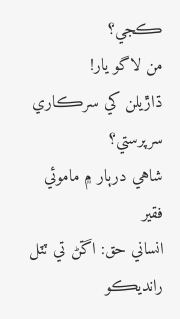ڪجي؟
من لاگو يار!
ڌاڙيلن کي سرڪاري سرپرستي؟
شاهي درٻار ۾ ماموئي فقير
انساني حق: اڱڻ تي ٽٽل رانديڪو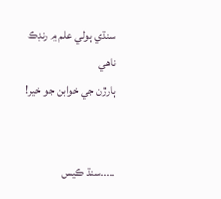سنڌي ٻولي علم ۾ رنڊڪ ناهي
ٻارڙن جي خوابن جو خير!


.....سنڌ ڪيس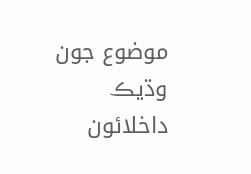موضوع جون وڌيڪ داخلائون